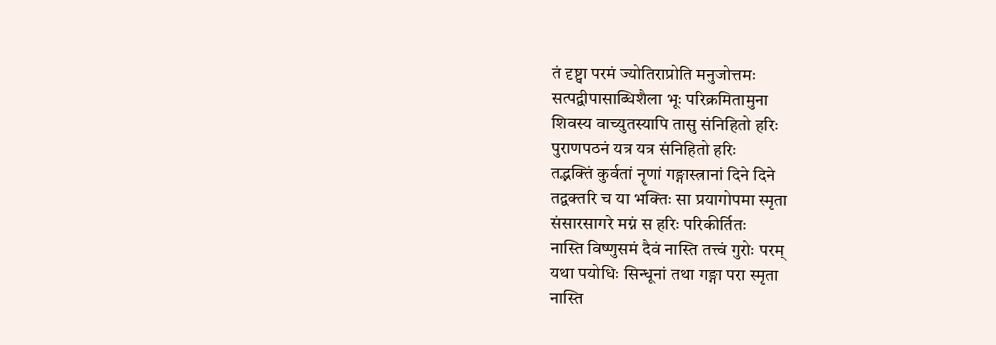तं दृष्ट्वा परमं ज्योतिराप्रोति मनुजोत्तमः
सत्पद्वीपासाब्धिशैला भूः परिक्रमितामुना
शिवस्य वाच्युतस्यापि तासु संनिहितो हरिः
पुराणपठनं यत्र यत्र संनिहितो हरिः
तद्भक्तिं कुर्वतां नॄणां गङ्गास्त्रानां दिने दिने
तद्वक्तरि च या भक्तिः सा प्रयागोपमा स्मृता
संसारसागरे मग्नं स हरिः परिकीर्तितः
नास्ति विष्णुसमं दैवं नास्ति तत्त्वं गुरोः परम्
यथा पयोधिः सिन्धूनां तथा गङ्गा परा स्मृता
नास्ति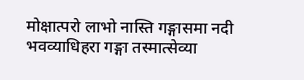मोक्षात्परो लाभो नास्ति गङ्गासमा नदी
भवव्याधिहरा गङ्गा तस्मात्सेव्या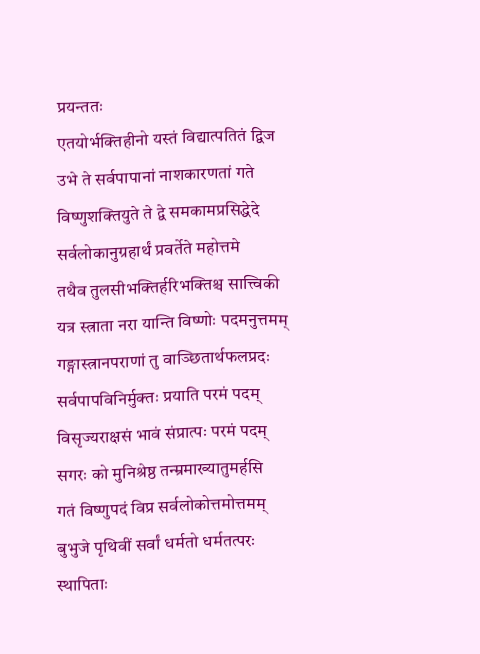प्रयन्ततः
एतयोर्भक्तिहीनो यस्तं विद्यात्पतितं द्विज
उभे ते सर्वपापानां नाशकारणतां गते
विष्णुशक्तियुते ते द्वे समकामप्रसिद्धेदे
सर्वलोकानुग्रहार्थं प्रवर्तेते महोत्तमे
तथैव तुलसीभक्तिर्हरिभक्तिश्च सात्त्विकी
यत्र स्त्राता नरा यान्ति विष्णोः पदमनुत्तमम्
गङ्गास्त्रानपराणां तु वाञ्छितार्थफलप्रदः
सर्वपापविनिर्मुक्तः प्रयाति परमं पदम्
विसृज्यराक्षसं भावं संप्रात्पः परमं पदम्
सगरः को मुनिश्रेष्ठ तन्म्रमाख्यातुमर्हसि
गतं विष्णुपदं विप्र सर्वलोकोत्तमोत्तमम्
बुभुजे पृथिवीं सर्वां धर्मतो धर्मतत्परः
स्थापिताः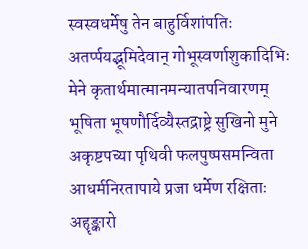स्वस्वधर्मेषु तेन बाहुर्विशांपतिः
अतर्प्पयद्भूमिदेवान् गोभूस्वर्णाशुकादिभिः
मेने कृतार्थमात्मानमन्यातपनिवारणम्
भूषिता भूषणौर्दिव्यैस्तद्राष्ट्रे सुखिनो मुने
अकृष्टपच्या पृथिवी फलपुष्पसमन्विता
आधर्मनिरतापाये प्रजा धर्मेण रक्षिताः
अहॄङ्कारो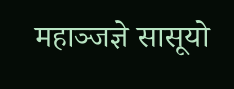महाञ्जज्ञे सासूयो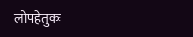लोपहेतुकः